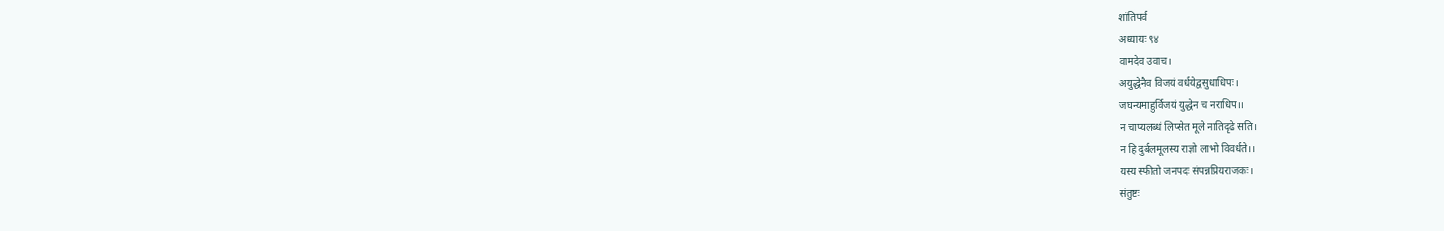शांतिपर्व
अध्यायः ९४
वामदेव उवाच।
अयुद्धेनैव विजयं वर्धयेद्वसुधाधिपः।
जघन्यमाहुर्विजयं युद्धेन च नराधिप।।
न चाप्यलब्धं लिप्सेत मूले नातिदृढे सति।
न हि दुर्बलमूलस्य राज्ञो लाभो विवर्धते।।
यस्य स्फीतो जनपदः संपन्नप्रियराजकः।
संतुष्टः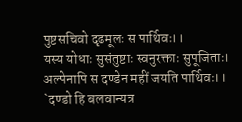पुष्टसचिवो दृढमूलः स पार्थिवः।।
यस्य योधाः सुसंतुष्टाः स्वनुरक्ताः सुपूजिताः।
अल्पेनापि स दण्डेन महीं जयति पार्थिवः।।
`दण्डो हि बलवान्यत्र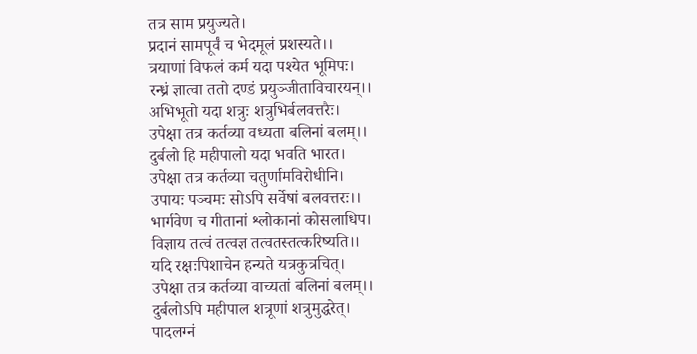तत्र साम प्रयुज्यते।
प्रदानं सामपूर्वं च भेदमूलं प्रशस्यते।।
त्रयाणां विफलं कर्म यदा पश्येत भूमिपः।
रन्ध्रं ज्ञात्वा ततो दण्डं प्रयुञ्जीताविचारयन्।।
अभिभूतो यदा शत्रुः शत्रुभिर्बलवत्तरैः।
उपेक्षा तत्र कर्तव्या वध्यता बलिनां बलम्।।
दुर्बलो हि महीपालो यदा भवति भारत।
उपेक्षा तत्र कर्तव्या चतुर्णामविरोधीनि।
उपायः पञ्चमः सोऽपि सर्वेषां बलवत्तरः।।
भार्गवेण च गीतानां श्लोकानां कोसलाधिप।
विज्ञाय तत्वं तत्वज्ञ तत्वतस्तत्करिष्यति।।
यदि रक्षःपिशाचेन हन्यते यत्रकुत्रचित्।
उपेक्षा तत्र कर्तव्या वाच्यतां बलिनां बलम्।।
दुर्बलोऽपि महीपाल शत्रूणां शत्रुमुद्धरेत्।
पादलग्नं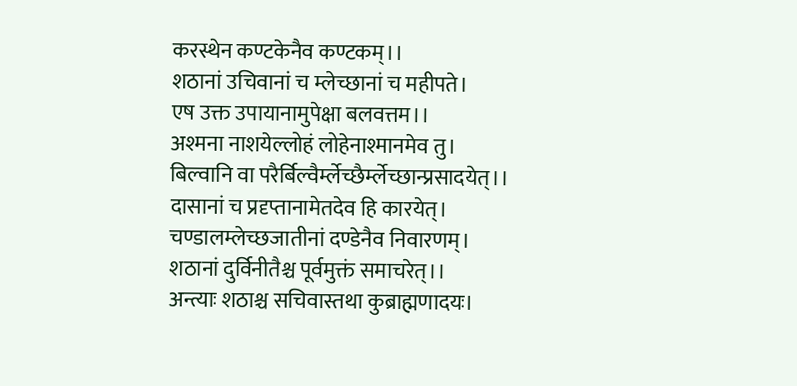करस्थेन कण्टकेनैव कण्टकम्।।
शठानां उचिवानां च म्लेच्छानां च महीपते।
एष उक्त उपायानामुपेक्षा बलवत्तम।।
अश्मना नाशयेल्लोहं लोहेनाश्मानमेव तु।
बिल्वानि वा परैर्बिल्वैर्म्लेच्छैर्म्लेच्छान्प्रसादयेत्।।
दासानां च प्रदृप्तानामेतदेव हि कारयेत्।
चण्डालम्लेच्छजातीनां दण्डेनैव निवारणम्।
शठानां दुर्विनीतैश्च पूर्वमुक्तं समाचरेत्।।
अन्त्याः शठाश्च सचिवास्तथा कुब्राह्मणादयः।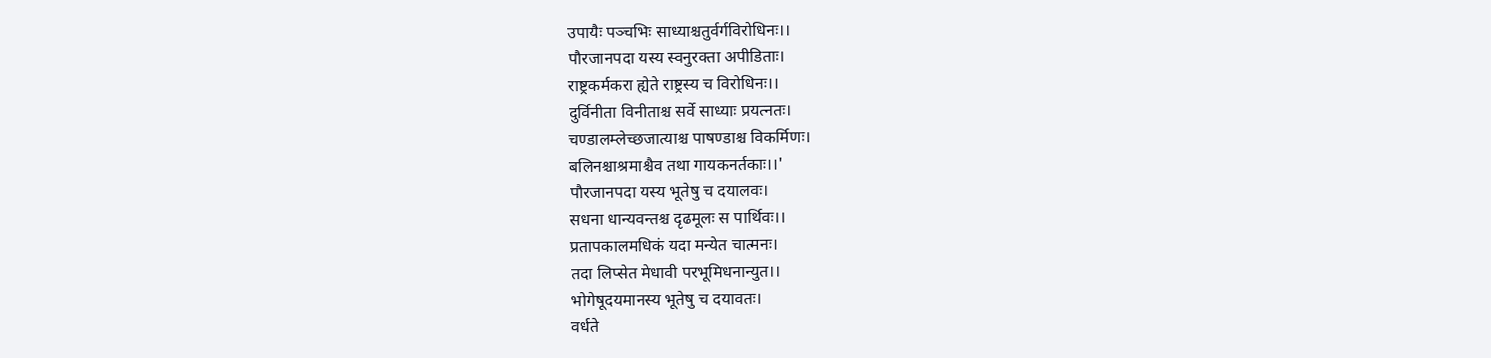उपायैः पञ्चभिः साध्याश्चतुर्वर्गविरोधिनः।।
पौरजानपदा यस्य स्वनुरक्ता अपीडिताः।
राष्ट्रकर्मकरा ह्येते राष्ट्रस्य च विरोधिनः।।
दुर्विनीता विनीताश्च सर्वे साध्याः प्रयत्नतः।
चण्डालम्लेच्छजात्याश्च पाषण्डाश्च विकर्मिणः।
बलिनश्चाश्रमाश्चैव तथा गायकनर्तकाः।।'
पौरजानपदा यस्य भूतेषु च दयालवः।
सधना धान्यवन्तश्च दृढमूलः स पार्थिवः।।
प्रतापकालमधिकं यदा मन्येत चात्मनः।
तदा लिप्सेत मेधावी परभूमिधनान्युत।।
भोगेषूदयमानस्य भूतेषु च दयावतः।
वर्धते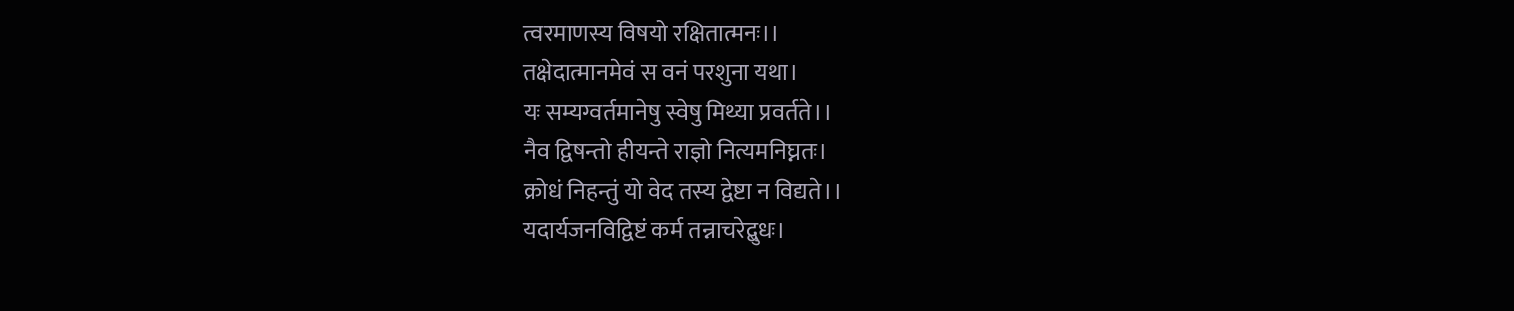त्वरमाणस्य विषयो रक्षितात्मनः।।
तक्षेदात्मानमेवं स वनं परशुना यथा।
यः सम्यग्वर्तमानेषु स्वेषु मिथ्या प्रवर्तते।।
नैव द्विषन्तो हीयन्ते राज्ञो नित्यमनिघ्नतः।
क्रोधं निहन्तुं यो वेद तस्य द्वेष्टा न विद्यते।।
यदार्यजनविद्विष्टं कर्म तन्नाचरेद्बुधः।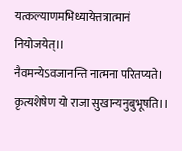यत्कल्याणमभिध्यायेत्तत्रात्मानं नियोजयेत्।।
नैवमन्येऽवजानन्ति नात्मना परितप्यते।
कृत्यशेषेण यो राजा सुखान्यनुबुभूषति।।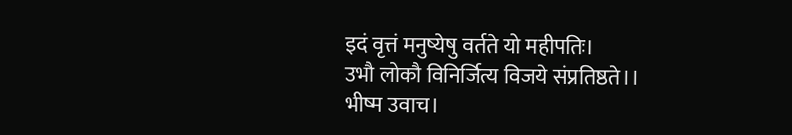इदं वृत्तं मनुष्येषु वर्तते यो महीपतिः।
उभौ लोकौ विनिर्जित्य विजये संप्रतिष्ठते।।
भीष्म उवाच।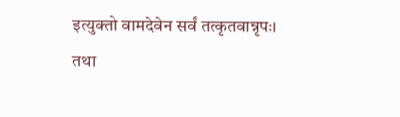इत्युक्तो वामदेवेन सर्वं तत्कृतवान्नृपः।
तथा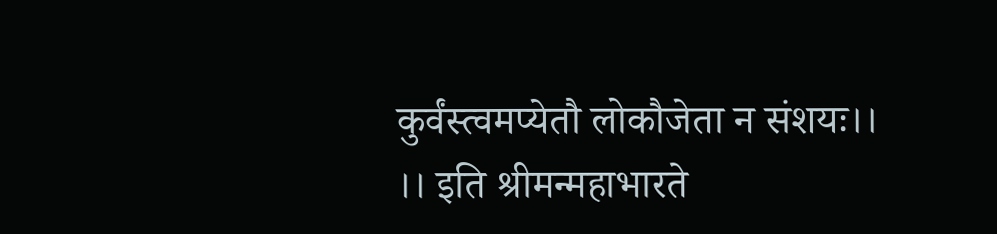कुर्वंस्त्वमप्येतौ लोकौजेता न संशयः।।
।। इति श्रीमन्महाभारते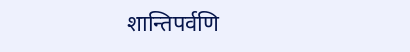शान्तिपर्वणि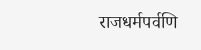राजधर्मपर्वणि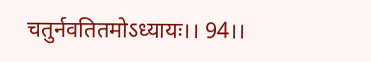चतुर्नवतितमोऽध्यायः।। 94।।